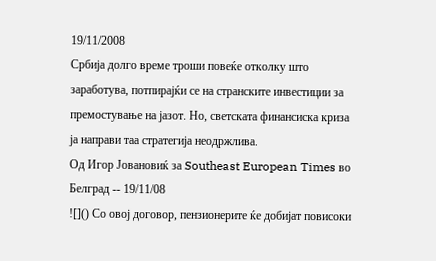19/11/2008
Србија долго време троши повеќе отколку што заработува, потпирајќи се на странските инвестиции за премостување на јазот. Но, светската финансиска криза ја направи таа стратегија неодржлива.
Од Игор Јовановиќ за Southeast European Times во Белград -- 19/11/08
![]() Со овој договор, пензионерите ќе добијат повисоки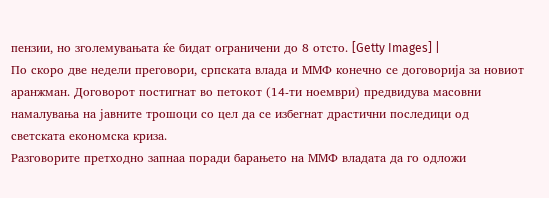пензии, но зголемувањата ќе бидат ограничени до 8 отсто. [Getty Images] |
По скоро две недели преговори, српската влада и ММФ конечно се договорија за новиот аранжман. Договорот постигнат во петокот (14-ти ноември) предвидува масовни намалувања на јавните трошоци со цел да се избегнат драстични последици од светската економска криза.
Разговорите претходно запнаа поради барањето на ММФ владата да го одложи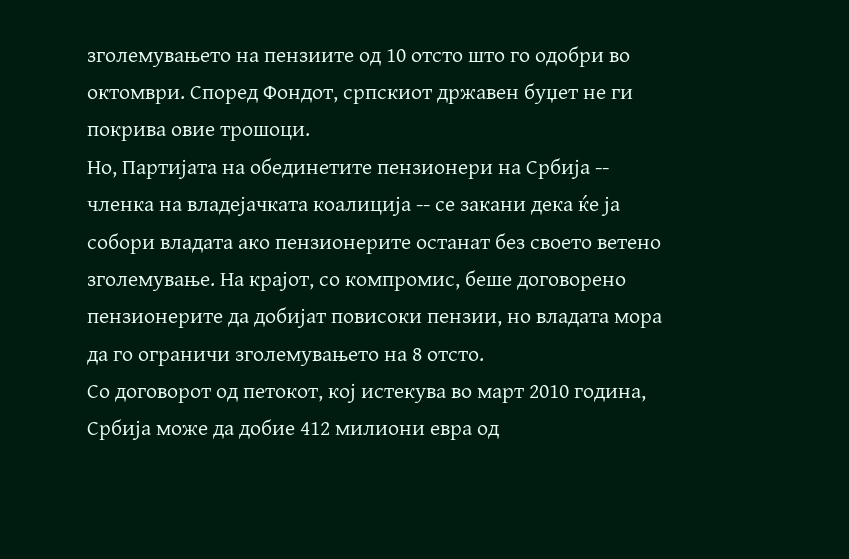зголемувањето на пензиите од 10 отсто што го одобри во октомври. Според Фондот, српскиот државен буџет не ги покрива овие трошоци.
Но, Партијата на обединетите пензионери на Србија -- членка на владејачката коалиција -- се закани дека ќе ја собори владата ако пензионерите останат без своето ветено зголемување. На крајот, со компромис, беше договорено пензионерите да добијат повисоки пензии, но владата мора да го ограничи зголемувањето на 8 отсто.
Со договорот од петокот, кој истекува во март 2010 година, Србија може да добие 412 милиони евра од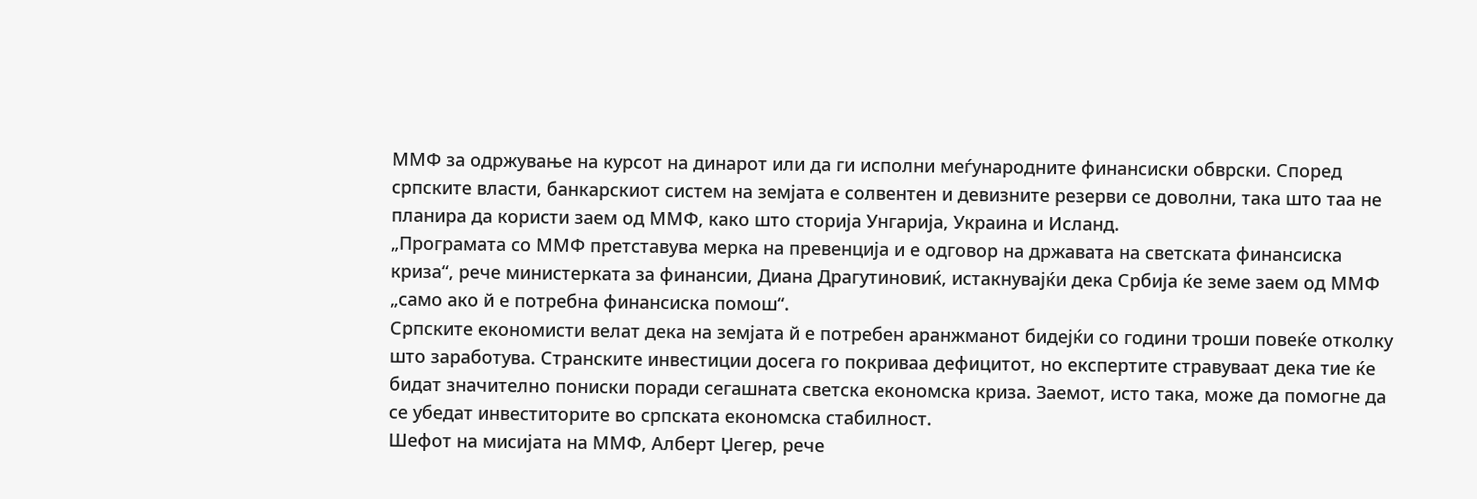ММФ за одржување на курсот на динарот или да ги исполни меѓународните финансиски обврски. Според српските власти, банкарскиот систем на земјата е солвентен и девизните резерви се доволни, така што таа не планира да користи заем од ММФ, како што сторија Унгарија, Украина и Исланд.
„Програмата со ММФ претставува мерка на превенција и е одговор на државата на светската финансиска криза“, рече министерката за финансии, Диана Драгутиновиќ, истакнувајќи дека Србија ќе земе заем од ММФ „само ако й е потребна финансиска помош“.
Српските економисти велат дека на земјата й е потребен аранжманот бидејќи со години троши повеќе отколку што заработува. Странските инвестиции досега го покриваа дефицитот, но експертите стравуваат дека тие ќе бидат значително пониски поради сегашната светска економска криза. Заемот, исто така, може да помогне да се убедат инвеститорите во српската економска стабилност.
Шефот на мисијата на ММФ, Алберт Џегер, рече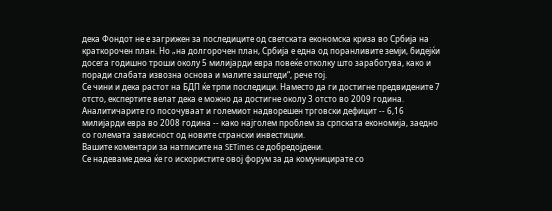дека Фондот не е загрижен за последиците од светската економска криза во Србија на краткорочен план. Но „на долгорочен план, Србија е една од поранливите земји, бидејќи досега годишно троши околу 5 милијарди евра повеќе отколку што заработува, како и поради слабата извозна основа и малите заштеди“, рече тој.
Се чини и дека растот на БДП ќе трпи последици. Наместо да ги достигне предвидените 7 отсто, експертите велат дека е можно да достигне околу 3 отсто во 2009 година.
Аналитичарите го посочуваат и големиот надворешен трговски дефицит -- 6,16 милијарди евра во 2008 година -- како најголем проблем за српската економија, заедно со големата зависност од новите странски инвестиции.
Вашите коментари за натписите на SETimes се добредојдени.
Се надеваме дека ќе го искористите овој форум за да комуницирате со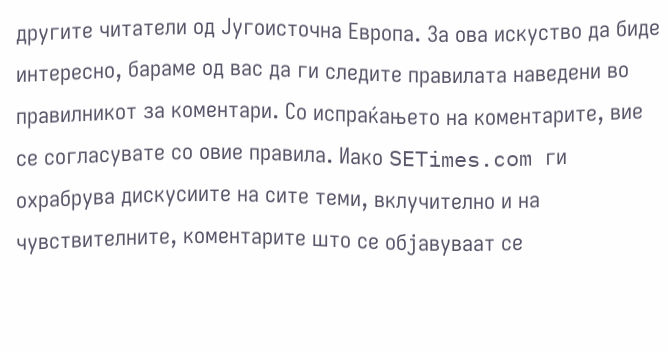другите читатели од Југоисточна Европа. За ова искуство да биде интересно, бараме од вас да ги следите правилата наведени во правилникот за коментари. Со испраќањето на коментарите, вие се согласувате со овие правила. Иако SETimes.com ги охрабрува дискусиите на сите теми, вклучително и на чувствителните, коментарите што се објавуваат се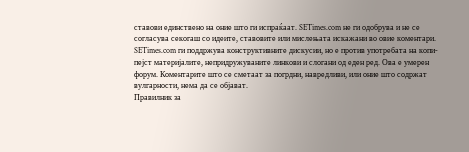ставови единствено на оние што ги испраќаат. SETimes.com не ги одобрува и не се согласува секогаш со идеите, ставовите или мислењата искажани во овие коментари. SETimes.com ги поддржува конструктивните дискусии, но е против употребата на копи-пејст материјалите, непридружуваните линкови и слогани од еден ред. Ова е умерен форум. Коментарите што се сметаат за погрдни, навредливи, или оние што содржат вулгарности, нема да се објават.
Правилник за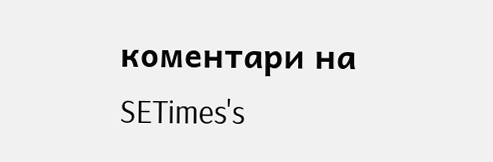коментари на SETimes's